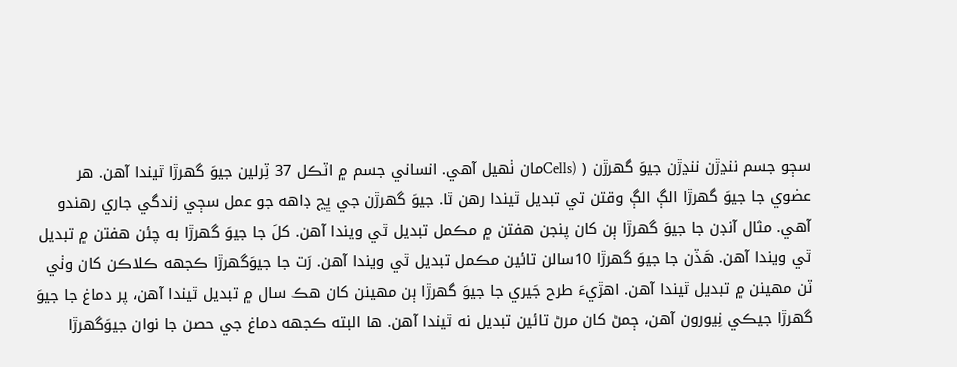سڄو جسم ننڍڙن ننڍڙن جيوَ گهرڙن ( (Cellsمان ٺھيل آهي. انساني جسم ۾ اٽڪل 37 ٽِرلين جيوَ گهرڙا ٿيندا آهن. هر عضوي جا جيوَ گهرڙا الڳ الڳ وقتن تي تبديل ٿيندا رهن ٿا. جيوَ گهرڙن جي ڀڃ ڊاهه جو عمل سڄي زندگي جاري رهندو آهي. مثال آنڊن جا جيوَ گهرڙا ٻن کان پنجن هفتن ۾ مڪمل تبديل ٿي ويندا آهن. کلَ جا جيوَ گهرڙا به چئن هفتن ۾ تبديل ٿي ويندا آهن. هَڏن جا جيوَ گهرڙا 10سالن تائين مڪمل تبديل ٿي ويندا آهن. رَت جا جيوَگهرڙا ڪجهه ڪلاڪن کان وٺي ٽن مھينن ۾ تبديل ٿيندا آهن. اهڙيءَ طرح جَيري جا جيوَ گهرڙا ٻن مھينن کان هڪ سال ۾ تبديل ٿيندا آهن، پر دماغ جا جيوَ گهرڙا جيڪي نِيورون آهن، ڄمڻ کان مرڻ تائين تبديل نه ٿيندا آهن. ها البته ڪجهه دماغ جي حصن جا نوان جيوَگهرڙا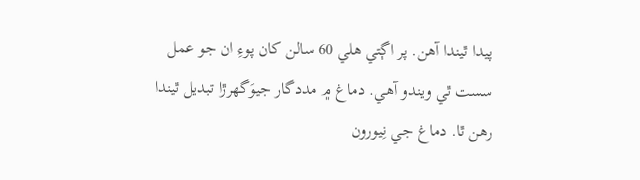پيدا ٿيندا آهن. پر اڳتي هلي 60 سالن کان پوءِ ان جو عمل سست ٿي ويندو آهي. دماغ ۾ مددگار جيوَگهرڙا تبديل ٿيندا رهن ٿا. دماغ جي نِيورون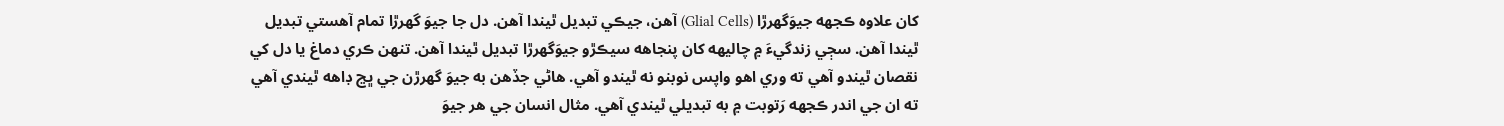کان علاوه ڪجهه جيوَگهرڙا (Glial Cells) آهن، جيڪي تبديل ٿيندا آهن. دل جا جيوَ گهرڙا تمام آهستي تبديل ٿيندا آهن. سڄي زندگيءَ ۾ چاليھه کان پنجاهه سيڪڙو جيوَگهرڙا تبديل ٿيندا آهن. تنھن ڪري دماغ يا دل کي نقصان ٿيندو آهي ته وري اهو واپس نوبنو نه ٿيندو آهي. هاڻي جڏهن به جيوَ گهرڙن جي ڀڃ ڊاهه ٿيندي آهي ته ان جي اندر ڪجهه رَتوبت ۾ به تبديلي ٿيندي آهي. مثال انسان جي هر جيوَ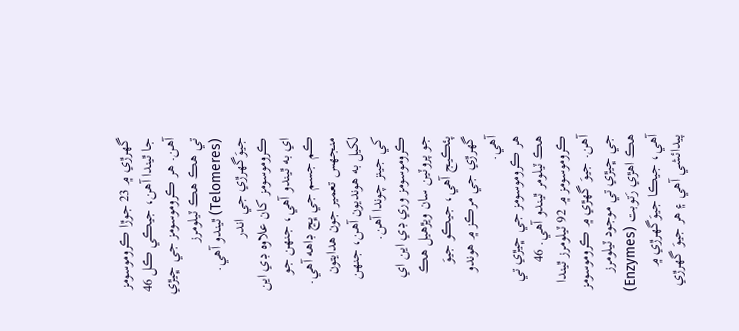گهرڙي ۾ 23 جوڙا ڪروموسومز جا ٿيندا آهن، جيڪي ڪل 46 آهن. هر ڪروموسومز جي ڇيڙي تي هڪ هڪ ٽيلومرز (Telomeres) ٿيندو آهي. جيوَگهرڙي جي اندر ڪروموسومز کان علاوه ڊي اين اي به ٿيندو آهي، جنھن جو ڪم جسم جي ڀڃ ڊاهه آهي. منجهس تعمير جون هدايتون لکيل به هونديون آهن، جنھن کي جينز چوندا آهن.
ڪروموسومز وري ڊي اين اي جو پروٽين سان ويڙهيل هڪ پئڪيج آهي، جيڪو جيوَ گهرڙي جي مرڪز ۾ هوندو آهي.
هر ڪروموسومز جي ڇيڙي تي هڪ ٽيلومر ٿيندو آهي. 46 ڪروموسومز ۾ 92 ٽيلومرز ٿيندا آهن. جيوَ گهڙي ۾ ڪروموسومز جي ڇيڙي تي موجود ٽيلومرز هڪ اهڙي رَتوبت (Enzymes) آهي، جيڪا جيوَگهرڙي ۾ پيدائشي آهي ۽ هر جيوَ گهرڙي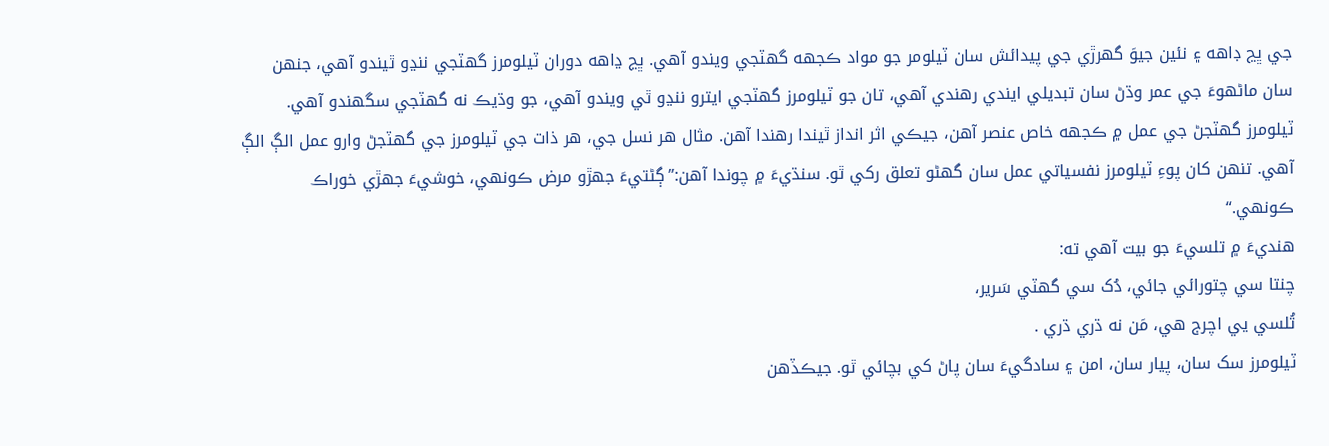جي ڀڃ ڊاهه ۽ نئين جيوَ گهرڙي جي پيدائش سان ٽيلومر جو مواد ڪجهه گهٽجي ويندو آهي. ڀڃ ڍاهه دوران ٽيلومرز گهٽجي ننڍو ٿيندو آهي، جنھن سان ماڻهوءَ جي عمر وڌڻ سان تبديلي ايندي رهندي آهي، تان جو ٽيلومرز گهٽجي ايترو ننڍو ٿي ويندو آهي، جو وڌيڪ نه گهٽجي سگهندو آهي.
ٽيلومرز گهٽجڻ جي عمل ۾ ڪجهه خاص عنصر آهن، جيڪي اثر انداز ٿيندا رهندا آهن. مثال هر نسل جي، هر ذات جي ٽيلومرز جي گهٽجڻ وارو عمل الڳ الڳ آهي. تنھن کان پوءِ ٽيلومرز نفسياتي عمل سان گهڻو تعلق رکي ٿو. سنڌيءَ ۾ چوندا آهن:”ڳڻتيءَ جھڙو مرض ڪونهي، خوشيءَ جھڙي خوراڪ ڪونهي.“
هنديءَ ۾ تلسيءَ جو بيت آهي ته:
چنتا سي چتورائي جائي، دُک سي گهٽي سَرير،
تُلسي يي اچرج هي، مَن نه ڌري ڌري .
ٽيلومرز سک سان، پيار سان، امن ۽ سادگيءَ سان پاڻ کي بچائي ٿو. جيڪڏهن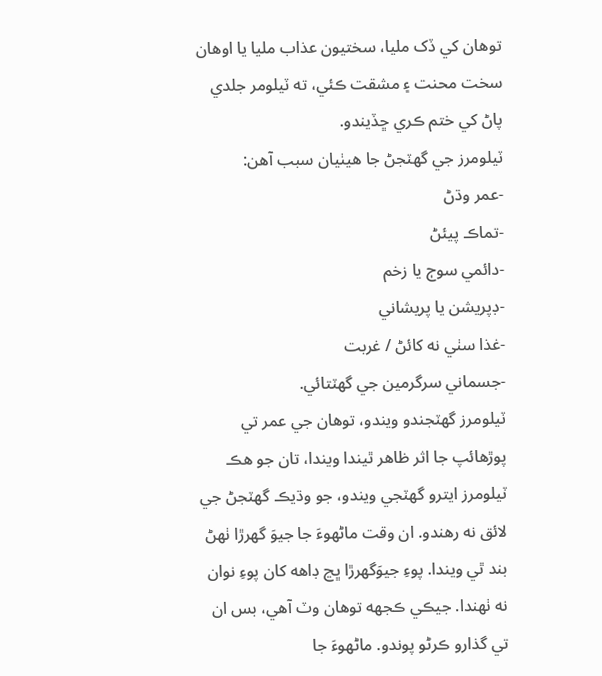توهان کي ڏک مليا، سختيون عذاب مليا يا اوهان سخت محنت ۽ مشقت ڪئي، ته ٽيلومر جلدي پاڻ کي ختم ڪري ڇڏيندو.
ٽيلومرز جي گهٽجڻ جا هيٺيان سبب آهن:
-عمر وڌڻ
-تماڪ پيئڻ
-دائمي سوڄ يا زخم
-ڊپريشن يا پريشاني
-غذا سٺي نه کائڻ / غربت
-جسماني سرگرمين جي گهٽتائي.
ٽيلومرز گهٽجندو ويندو، توهان جي عمر تي پوڙهائپ جا اثر ظاهر ٿيندا ويندا، تان جو هڪ ٽيلومرز ايترو گهٽجي ويندو، جو وڌيڪ گهٽجڻ جي لائق نه رهندو. ان وقت ماڻهوءَ جا جيوَ گهرڙا ٺھڻ بند ٿي ويندا. پوءِ جيوَگهرڙا ڀڃ ڊاهه کان پوءِ نوان نه ٺھندا. جيڪي ڪجهه توهان وٽ آهي، بس ان تي گذارو ڪرڻو پوندو. ماڻهوءَ جا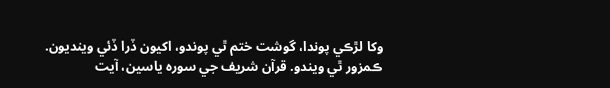وکا لڙڪي پوندا، گوشت ختم ٿي پوندو، اکيون ڏرا ڏئي وينديون. ڪمزور ٿي ويندو. قرآن شريف جي سوره ياسين، آيت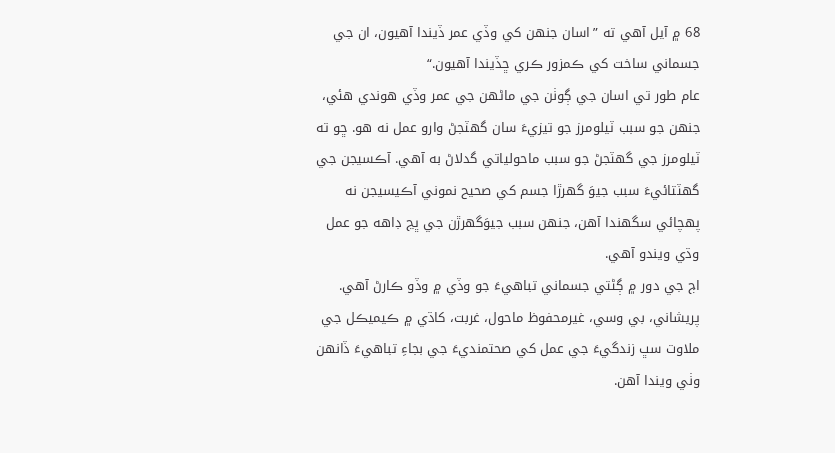68 ۾ آيل آهي ته ”اسان جنھن کي وڏي عمر ڏيندا آهيون، ان جي جسماني ساخت کي ڪمزور ڪري ڇڏيندا آهيون.“
عام طور تي اسان جي ڳوٺن جي ماڻهن جي عمر وڏي هوندي هئي، جنھن جو سبب ٽيلومرز جو تيزيءَ سان گهٽجڻ وارو عمل نه هو. ڇو ته ٽيلومرز جي گهٽجڻ جو سبب ماحولياتي گدلاڻ به آهي. آڪسيجن جي گهٽتائيءَ سبب جيوَ گهرڙا جسم کي صحيح نموني آڪيسيجن نه پھچائي سگهندا آهن، جنھن سبب جيوَگهرڙن جي ڀڃ ڊاهه جو عمل وڌي ويندو آهي.
اڄ جي دور ۾ ڳڻتي جسماني تباهيءَ جو وڏي ۾ وڏو ڪارڻ آهي. پريشاني، بي وسي، غيرمحفوظ ماحول، غربت، کاڌي ۾ ڪيميڪل جي ملاوت سڀ زندگيءَ جي عمل کي صحتمنديءَ جي بجاءِ تباهيءَ ڏانھن وٺي ويندا آهن.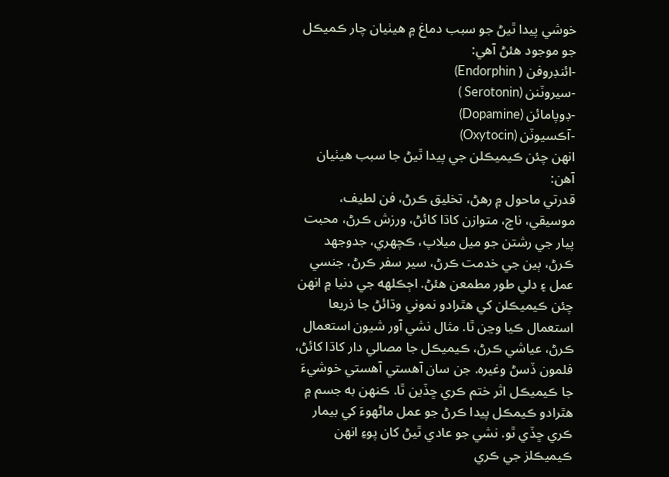خوشي پيدا ٿيڻ جو سبب دماغ ۾ هيٺيان چار ڪميڪل جو موجود هئڻ آهي:
-ائنڊروفن ( Endorphin)
-سيروٽنن (Serotonin )
-ڊوپامائن (Dopamine)
-آڪسيوٽن (Oxytocin)
انهن چئن ڪيميڪلن جي پيدا ٿيڻ جا سبب هيٺيان آهن:
قدرتي ماحول ۾ رهڻ، تخليق ڪرڻ، فن لطيف، موسيقي، ناچ، متوازن کاڌا کائڻ، ورزش ڪرڻ، محبت پيار جي رشتن جو ميل ميلاپ، ڪچھري، جدوجھد ڪرڻ، ٻين جي خدمت ڪرڻ، سير سفر ڪرڻ، جنسي عمل ۽ دلي طور مطمعن هئڻ. اڄڪلهه جي دنيا ۾ انهن چئن ڪيميڪلن کي هٿرادو نموني وڌائڻ جا ذريعا استعمال ڪيا وڃن ٿا. مثال نشي آور شيون استعمال ڪرڻ، عياشي ڪرڻ، ڪيميڪل جا مصالي دار کاڌا کائڻ، فلمون ڏسڻ وغيره. جن سان آهستي آهستي خوشيءَ جا ڪيميڪل اثر ختم ڪري ڇڏين ٿا. ڪنھن به جسم ۾ هٿرادو ڪيمڪل پيدا ڪرڻ جو عمل ماڻهوءَ کي بيمار ڪري ڇڏي ٿو. نشي جو عادي ٿيڻ کان پوءِ انهن ڪيميڪلز جي ڪري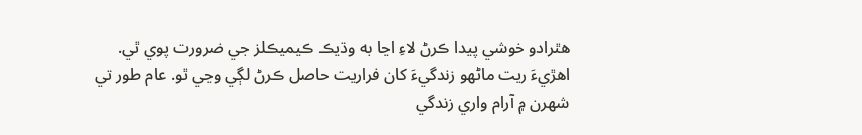هٿرادو خوشي پيدا ڪرڻ لاءِ اڃا به وڌيڪ ڪيميڪلز جي ضرورت پوي ٿي. اهڙيءَ ريت ماڻهو زندگيءَ کان فراريت حاصل ڪرڻ لڳي وڃي ٿو. عام طور تي شھرن ۾ آرام واري زندگي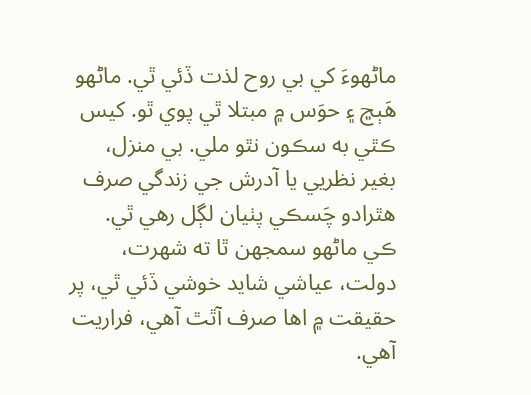ماڻهوءَ کي بي روح لذت ڏئي ٿي. ماڻهو هَٻڇ ۽ حوَس ۾ مبتلا ٿي پوي ٿو. کيس ڪٿي به سڪون نٿو ملي. بي منزل، بغير نظريي يا آدرش جي زندگي صرف هٿرادو چَسڪي پٺيان لڳل رهي ٿي. ڪي ماڻهو سمجهن ٿا ته شھرت، دولت، عياشي شايد خوشي ڏئي ٿي، پر حقيقت ۾ اها صرف آٿٿ آهي، فراريت آهي.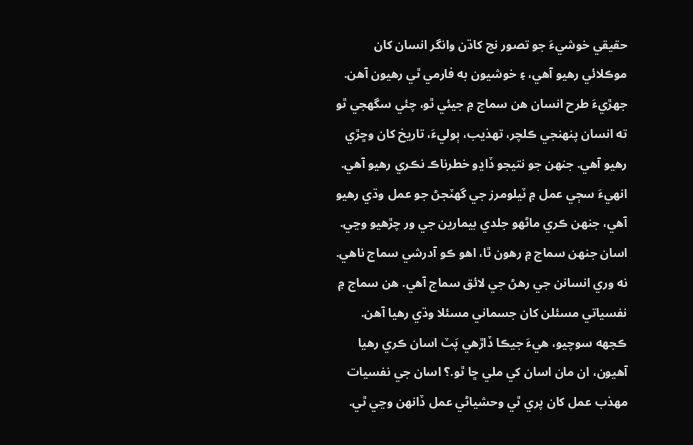حقيقي خوشيءَ جو تصور نج کاڌن وانگر انسان کان موڪلائي رهيو آهي، ۽ خوشيون به فارمي ٿي رهيون آهن. جھڙيءَ طرح انسان هن سماج ۾ جيئي ٿو، چئي سگهجي ٿو ته انسان پنھنجي ڪلچر، تھذيب، ٻوليءَ، تاريخ کان وڇڙي رهيو آهي. جنھن جو نتيجو ڏاڍو خطرناڪ نڪري رهيو آهي. انهيءَ سڄي عمل ۾ ٽيلومرز جي گهٽجڻ جو عمل وڌي رهيو آهي، جنھن ڪري ماڻهو جلدي بيمارين جي ور چڙهيو وڃي.
اسان جنھن سماج ۾ رهون ٿا، اهو ڪو آدرشي سماج ناهي. نه وري انسانن جي رهڻ جي لائق سماج آهي. هن سماج ۾ نفسياتي مسئلن کان جسماني مسئلا وڌي رهيا آهن.
ڪجهه سوچيو، هيءَ جيڪا ڏاڙهي پَٽ اسان ڪري رهيا آهيون، ان مان اسان کي ملي ڇا ٿو.؟ اسان جي نفسيات مھذب عمل کان پري ٿي وحشياڻي عمل ڏانھن وڃي ٿي.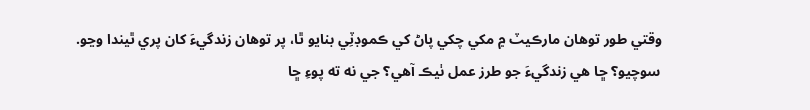وقتي طور توهان مارڪيٽ ۾ مکي چکي پاڻ کي ڪموڊٽِي بنايو ٿا، پر توهان زندگيءَ کان پري ٿيندا وڃو. سوچيو؟ ڇا هي زندگيءَ جو طرز عمل ٺيڪ آهي؟ جي نه ته پوءِ ڇا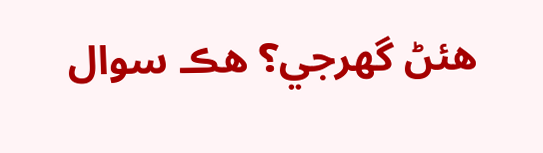هئڻ گهرجي؟ هڪ سوال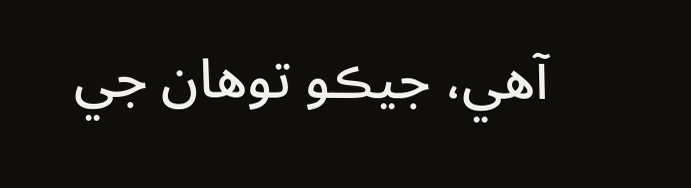آهي، جيڪو توهان جي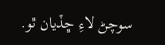سوچڻ لاءِ ڇڏيان ٿو.